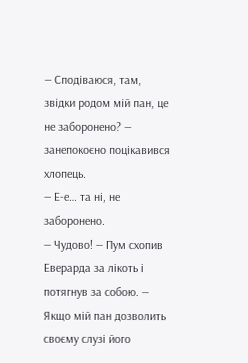— Сподіваюся, там, звідки родом мій пан, це не заборонено? — занепокоєно поцікавився хлопець.
— Е-е… та ні, не заборонено.
— Чудово! — Пум схопив Еверарда за лікоть і потягнув за собою. — Якщо мій пан дозволить своєму слузі його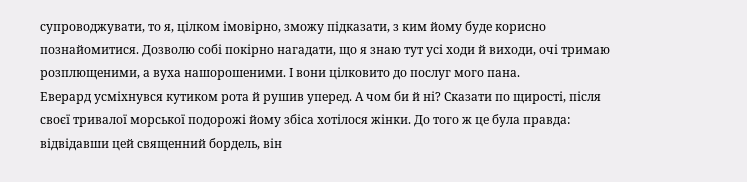супроводжувати, то я, цілком імовірно, зможу підказати, з ким йому буде корисно познайомитися. Дозволю собі покірно нагадати, що я знаю тут усі ходи й виходи, очі тримаю розплющеними, а вуха нашорошеними. І вони цілковито до послуг мого пана.
Еверард усміхнувся кутиком рота й рушив уперед. А чом би й ні? Сказати по щирості, після своєї тривалої морської подорожі йому збіса хотілося жінки. До того ж це була правда: відвідавши цей священний бордель, він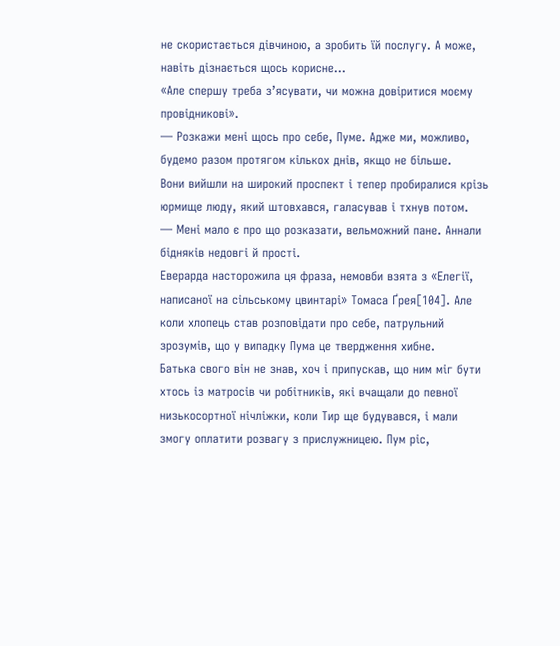не скористається дівчиною, а зробить їй послугу. А може, навіть дізнається щось корисне…
«Але спершу треба з’ясувати, чи можна довіритися моєму провідникові».
— Розкажи мені щось про себе, Пуме. Адже ми, можливо, будемо разом протягом кількох днів, якщо не більше.
Вони вийшли на широкий проспект і тепер пробиралися крізь юрмище люду, який штовхався, галасував і тхнув потом.
— Мені мало є про що розказати, вельможний пане. Аннали бідняків недовгі й прості.
Еверарда насторожила ця фраза, немовби взята з «Елегії, написаної на сільському цвинтарі» Томаса Ґрея[104]. Але коли хлопець став розповідати про себе, патрульний зрозумів, що у випадку Пума це твердження хибне.
Батька свого він не знав, хоч і припускав, що ним міг бути хтось із матросів чи робітників, які вчащали до певної низькосортної нічліжки, коли Тир ще будувався, і мали змогу оплатити розвагу з прислужницею. Пум ріс,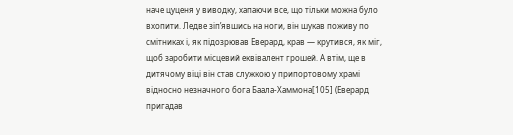наче цуценя у виводку, хапаючи все, що тільки можна було вхопити. Ледве зіп’явшись на ноги, він шукав поживу по смітниках і, як підозрював Еверард, крав — крутився, як міг, щоб заробити місцевий еквівалент грошей. А втім, ще в дитячому віці він став служкою у припортовому храмі відносно незначного бога Баала-Хаммона[105] (Еверард пригадав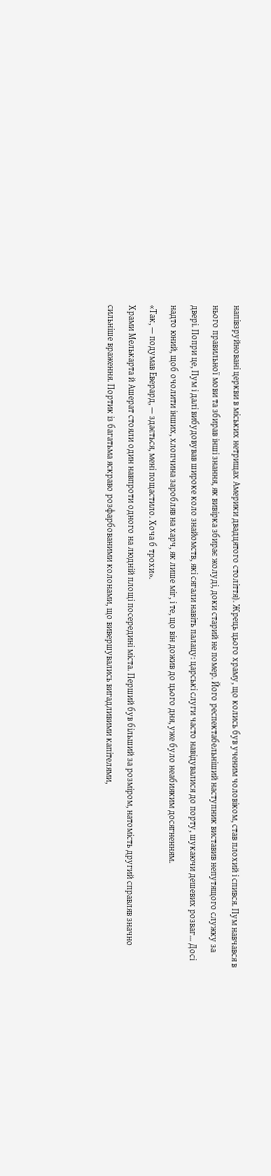напівзруйновані церкви в міських нетрищах Америки двадцятого століття). Жрець цього храму, що колись був ученим чоловіком, став плохий і спився. Пум навчався в нього правильної мови та збирав інші знання, як вивірка збирає жолуді, доки старий не помер. Його респектабельніший наступник виставив непутящого служку за двері. Попри це, Пум і далі вибудовував широке коло знайомств, які сягали навіть палацу: царські слуги часто навідувалися до порту, шукаючи дешевих розваг… Досі надто юний, щоб очолити інших, хлопчина заробляв на харч, як лише міг, і те, що він дожив до цього дня, уже було неабияким досягненням.
«Так, — подумав Еверард, — здається, мені пощастило. Хоча б трохи».
Храми Мелькарта й Ашерат стояли один навпроти одного на людній площі посередині міста. Перший був більший за розміром, натомість другий справляв значно сильніше враження. Портик із багатьма яскраво розфарбованими колонами, що вивершувались вигадливими капітелями,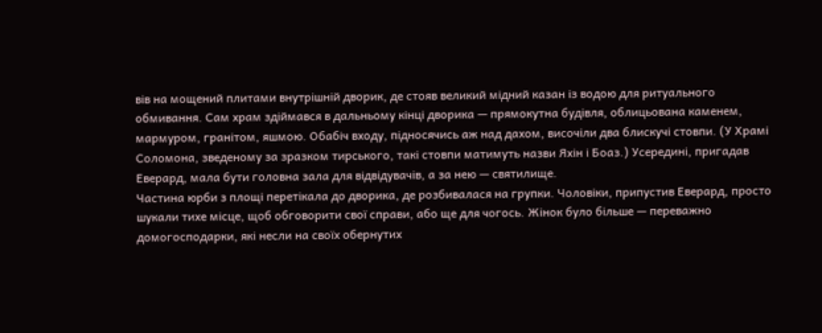вів на мощений плитами внутрішній дворик, де стояв великий мідний казан із водою для ритуального обмивання. Сам храм здіймався в дальньому кінці дворика — прямокутна будівля, облицьована каменем, мармуром, гранітом, яшмою. Обабіч входу, підносячись аж над дахом, височіли два блискучі стовпи. (У Храмі Соломона, зведеному за зразком тирського, такі стовпи матимуть назви Яхін і Боаз.) Усередині, пригадав Еверард, мала бути головна зала для відвідувачів, а за нею — святилище.
Частина юрби з площі перетікала до дворика, де розбивалася на групки. Чоловіки, припустив Еверард, просто шукали тихе місце, щоб обговорити свої справи, або ще для чогось. Жінок було більше — переважно домогосподарки, які несли на своїх обернутих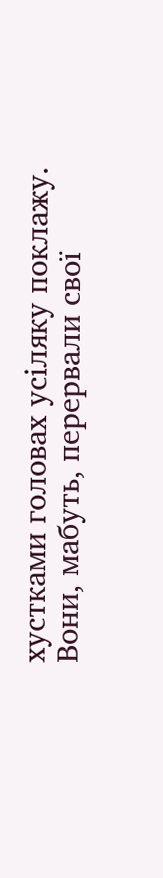хустками головах усіляку поклажу. Вони, мабуть, перервали свої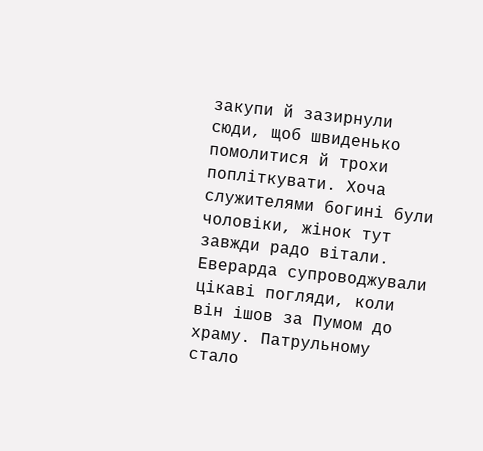закупи й зазирнули сюди, щоб швиденько помолитися й трохи попліткувати. Хоча служителями богині були чоловіки, жінок тут завжди радо вітали.
Еверарда супроводжували цікаві погляди, коли він ішов за Пумом до храму. Патрульному стало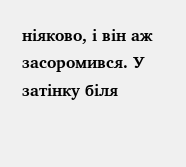ніяково, і він аж засоромився. У затінку біля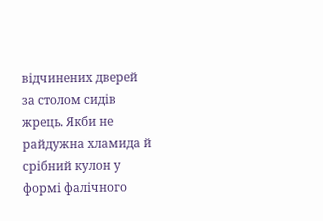відчинених дверей за столом сидів жрець. Якби не райдужна хламида й срібний кулон у формі фалічного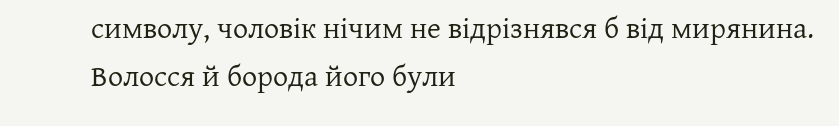символу, чоловік нічим не відрізнявся б від мирянина. Волосся й борода його були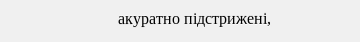акуратно підстрижені,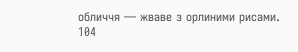обличчя — жваве з орлиними рисами.
104